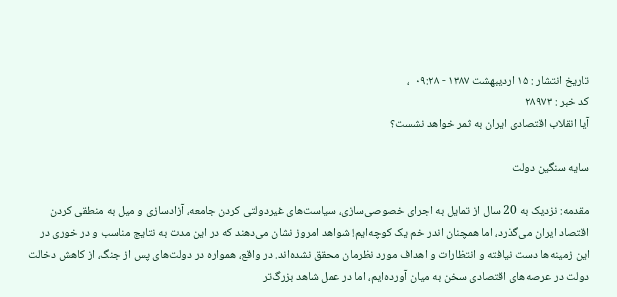تاریخ انتشار : ۱۵ ارديبهشت ۱۳۸۷ - ۰۹:۲۸  ،
کد خبر : ۲۸۹۷۳
آیا انقلاب اقتصادی ایران به ثمر خواهد نشست؟

سایه سنگین دولت

مقدمه: نزدیک به 20 سال از تمایل به اجرای خصوصی‌سازی، ‌سیاست‌های غیردولتی کردن جامعه، آزادسازی و میل به ‌منطقی کردن اقتصاد ایران می‌گذرد، اما همچنان اندر خم ‌یک کوچه‌ایم! شواهد امروز نشان می‌دهند که در این مدت ‌به نتایج مناسب و در خوری در این زمینه‌ها دست نیافته و ‌‌انتظارات و اهداف مورد نظرمان محقق نشده‌اند. در واقع، ‌همواره در دولت‌های پس از جنگ، از کاهش دخالت دولت در ‌عرصه‌های اقتصادی سخن به میان آورده‌ایم، اما در عمل شاهد بزرگ‌تر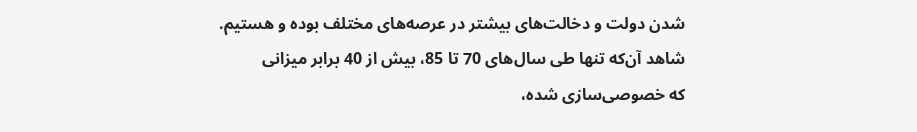شدن دولت و دخالت‌های بیشتر در عرصه‌های مختلف بوده و هستیم. شاهد آن‌که تنها طی ‌سال‌های 70 تا 85، بیش از 40 برابر میزانی که ‌خصوصی‌سازی شده،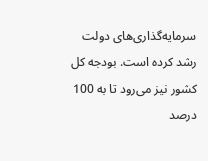سرمایه‌گذاری‌های دولت رشد کرده ‌است. بودجه کل کشور نیز می‌رود تا به 100 درصد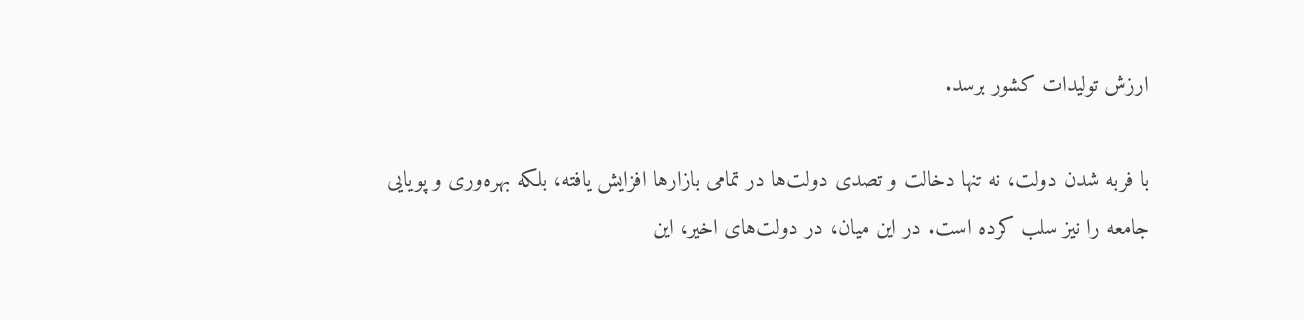ارزش ‌تولیدات کشور برسد.

با فربه شدن دولت، نه تنها دخالت و تصدی دولت‌ها ‌در تمامی بازارها افزایش یافته، بلکه بهره‌وری و ‌پویایی جامعه را نیز سلب کرده است. در این میان، ‌در دولت‌های اخیر، این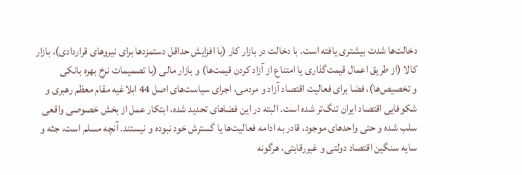دخالت‌ها شدت بیشتری ‌یافته است. با دخالت در بازار کار (با افزایش حداقل ‌دستمزدها برای نیروهای قراردادی)، بازار کالا (از ‌طریق اعمال قیمت‌گذاری یا امتناع از آزاد کردن ‌قیمت‌ها) و بازار مالی (با تصمیمات نرخ بهره بانکی و ‌تخصیص‌ها)، فضا برای فعالیت اقتصاد آزاد و مردمی، ‌اجرای سیاست‌های اصل 44 ابلاغیه مقام معظم ‌رهبری و شکوفایی اقتصاد ایران تنگ‌تر شده است. البته در این فضاهای تحدید شده، ابتکار عمل از ‌بخش خصوصی واقعی سلب شده و حتی واحدهای ‌موجود، قادر به ادامه فعالیت‌ها یا گسترش خود ‌نبوده و نیستند. آنچه مسلم است، جثه و سایه ‌سنگین اقتصاد دولتی و غیررقابتی، هرگونه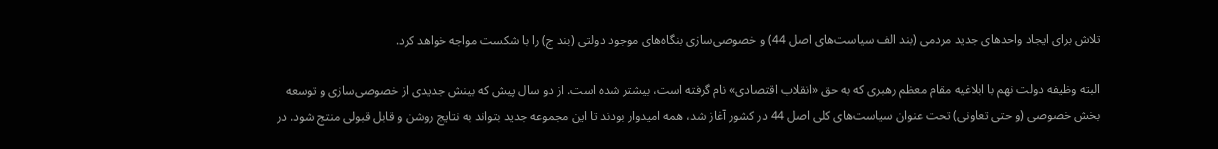تلاش ‌برای ایجاد واحدهای جدید مردمی (بند الف ‌سیاست‌های اصل 44) و خصوصی‌سازی بنگاه‌های ‌موجود دولتی (بند ج) را با شکست مواجه خواهد ‌کرد.

البته وظیفه دولت نهم با ابلاغیه مقام معظم رهبری ‌که به حق «انقلاب اقتصادی» نام گرفته است، ‌بیشتر شده است. از دو سال پیش که بینش ‌جدیدی از خصوصی‌سازی و توسعه بخش خصوصی ‌(و حتی تعاونی) تحت عنوان سیاست‌های کلی ‌اصل 44 در کشور آغاز شد، همه امیدوار بودند تا این ‌مجموعه جدید بتواند به نتایج روشن و قابل قبولی ‌منتج شود. در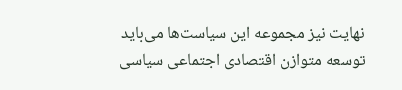نهایت نیز مجموعه این سیاست‌ها ‌می‌باید توسعه متوازن اقتصادی اجتماعی سیاسی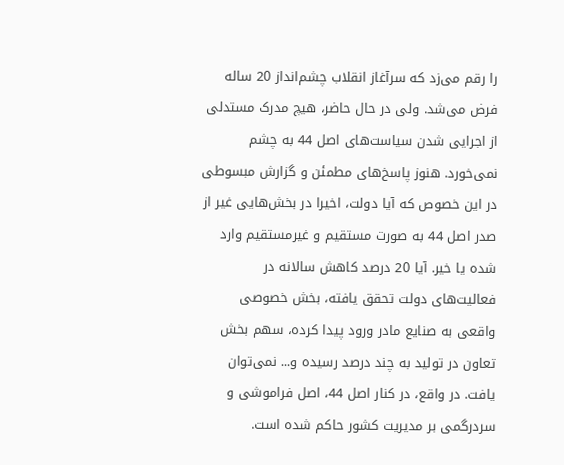را رقم می‌زد که سرآغاز انقلاب چشم‌انداز 20 ساله فرض می‌شد. ولی در حال حاضر، هیچ مد‌رک مستدلی از اجرایی شدن سیاست‌های اصل ‌44 به چشم نمی‌خورد. هنوز پاسخ‌های مطمئن و ‌گزارش مبسوطی در این خصوص که آیا دولت، اخیرا ‌در بخش‌هایی غیر از صدر اصل 44 به صورت ‌مستقیم و غیرمستقیم وارد شده یا خیر. آیا 20 درصد کاهش سالانه در فعالیت‌های دولت تحقق ‌یافته، بخش خصوصی واقعی به صنایع مادر ورود پیدا ‌کرده، سهم بخش تعاون در تولید به چند درصد ‌رسیده و... نمی‌توان یافت. در واقع، در کنار اصل 44، ‌اصل فراموشی و سردرگمی بر مدیریت کشور حاکم ‌شده است.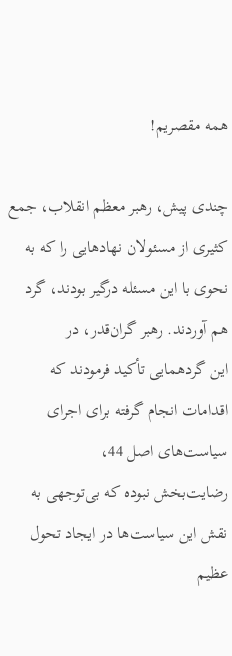همه مقصریم!

چندی پیش، رهبر معظم انقلاب، جمع کثیری از ‌مسئولان نهادهایی را که به نحوی با این مسئله ‌درگیر بودند، گرد هم آوردند. رهبر گران‌قدر، در این ‌گردهمایی تأکید فرمودند که اقدامات انجام گرفته ‌برای اجرای سیاست‌های اصل 44، رضایت‌بخش ‌نبوده که بی‌توجهی به نقش این سیاست‌ها در ایجاد ‌تحول عظیم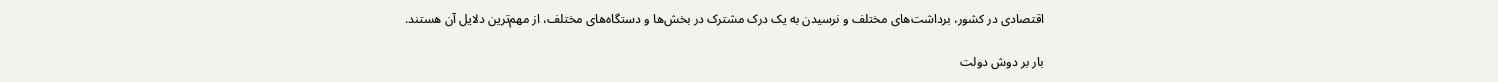اقتصادی در کشور، برداشت‌های ‌مختلف و نرسیدن به یک درک مشترک در بخش‌ها و ‌دستگاه‌های مختلف، از مهم‌ترین دلایل آن هستند.

بار بر دوش دولت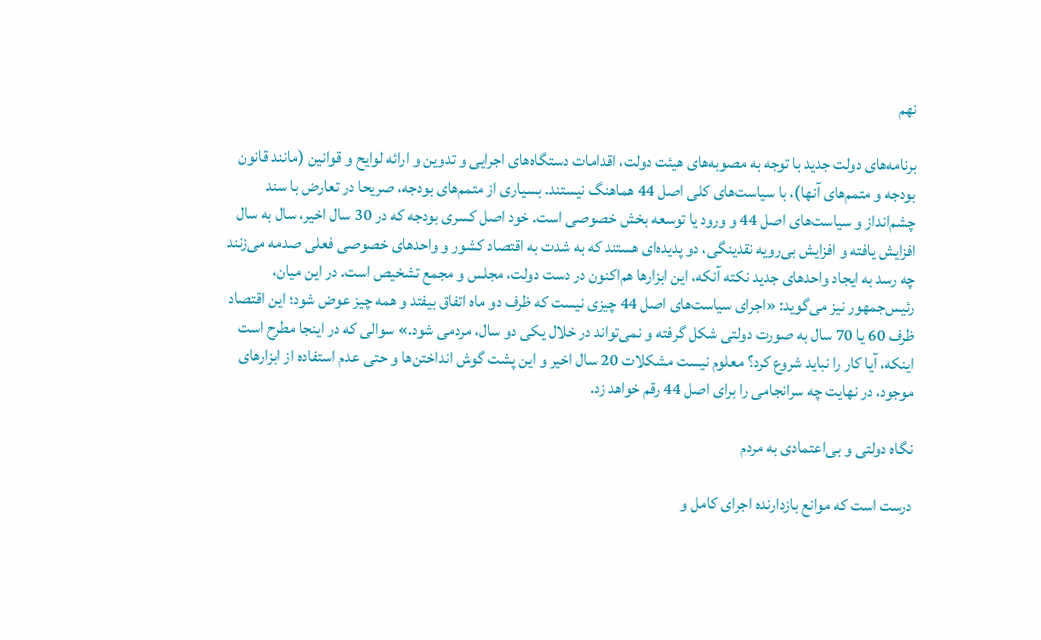نهم

برنامه‌های دولت جدید با توجه به مصوبه‌های هیئت ‌دولت، اقدامات دستگاه‌های اجرایی و تدوین و ارائه ‌لوایح و قوانین (مانند قانون بودجه و متمم‌های آنها)، ‌با سیاست‌های کلی اصل 44 هماهنگ نیستند. بسیاری از متمم‌های بودجه، صریحا در تعارض با ‌سند چشم‌انداز و سیاست‌های اصل 44 و ورود یا ‌توسعه بخش خصوصی است. خود اصل کسری ‌بودجه که در 30 سال اخیر، سال به سال افزایش ‌یافته و افزایش بی‌رویه نقدینگی، دو پدیده‌ای ‌هستند که به شدت به اقتصاد کشور و واحدهای ‌خصوصی فعلی صدمه می‌زنند چه رسد به ایجاد ‌واحدهای جدید نکته آنکه، این ابزارها هم‌اکنون در ‌دست دولت، مجلس و مجمع تشخیص است. در این ‌میان، رئیس‌جمهور نیز می‌گوید: «اجرای ‌سیاست‌های اصل 44 چیزی نیست که ظرف دو ماه ‌اتفاق بیفتد و همه چیز عوض شود؛ این اقتصاد ظرف 60 یا 70 سال به صورت دولتی شکل گرفته و ‌نمی‌تواند در خلال یکی دو سال، مردمی شود.» سوالی که در اینجا مطرح است اینکه، آیا کار را نباید ‌شروع کرد؟ معلوم نیست مشکلات 20 سال اخیر و ‌این پشت گوش انداختن‌ها و حتی عدم استفاده از ‌ابزارهای موجود، در نهایت چه سرانجامی را برای ‌اصل 44 رقم خواهد زد.

نگاه دولتی و بی‌اعتمادی به مردم

درست است که موانع بازدارنده اجرای کامل و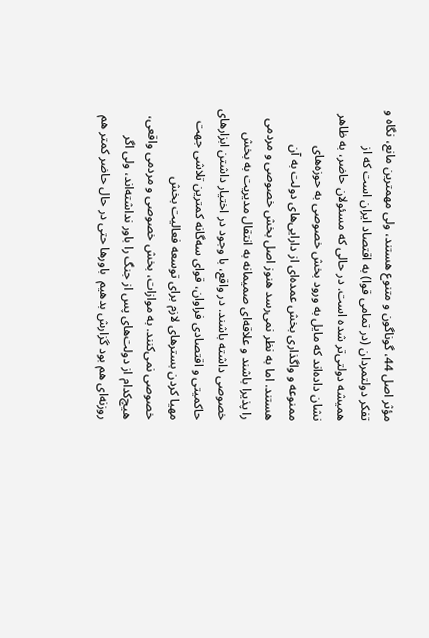مؤثر ‌اصل 44، گوناگون و متنوع هستند، ولی مهمترین ‌مانع، نگاه و تفکر دولتمردان (در تمامی قوا) به ‌اقتصاد ایران است که از همیشه دولتی‌تر شده ‌است. در حالی که مسئولان حاضر، به ظاهر نشان ‌داده‌اند که مایل به ورود بخش خصوصی به ‌حوزه‌های ممنوعه و واگذاری بخش عمده‌ای از ‌دارایی‌های دولت به آن هستند. اما به نظر ‌نمی‌رسد هنوز اصل بخش خصوصی و مردمی را ‌پذیرا باشند و علاقه‌ای صمیمانه به انتقال مدیریت به ‌بخش خصوصی داشته باشند. در واقع، با وجود در ‌اختیار داشتن ابزارهای حاکمیتی و اقتصادی فراوان، ‌قوای سه‌گانه کمترین تلاشی جهت مهیا کردن ‌بسترهای لازم برای توسعه فعالیت بخش خصوصی ‌نمی‌کنند. به موازات، بخش خصوصی و مردمی ‌واقعی، هیچ‌کدام از دولت‌های پس از جنگ را باور ‌نداشته‌اند، ولی اگر روزنه‌ای هم بود گزارش بدهیم  باورها حتی در حال حاضر کمتر هم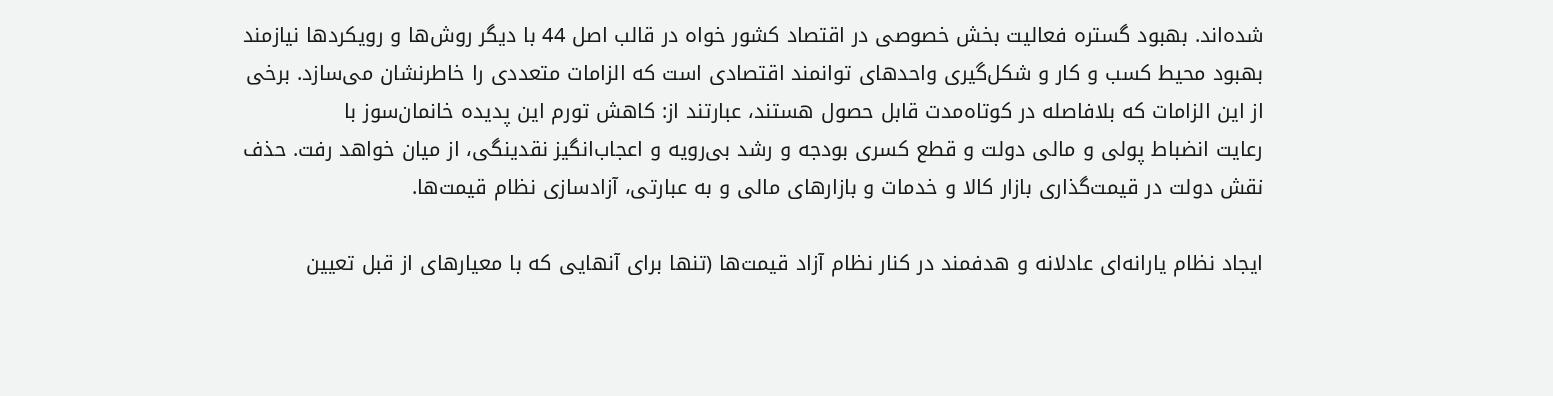شده‌اند. بهبود ‌گستره فعالیت بخش خصوصی در اقتصاد کشور خواه در قالب اصل 44 با دیگر روش‌ها و رویکردها نیازمند بهبود محیط کسب و کار و شکل‌گیری ‌واحدهای توانمند اقتصادی است که الزامات متعددی ‌را خاطرنشان می‌سازد. برخی از این الزامات که ‌بلافاصله در کوتاه‌مدت قابل حصول هستند، عبارتند ‌از: کاهش تورم این پدیده خانمان‌سوز با رعایت ‌انضباط پولی و مالی دولت و قطع کسری بودجه و ‌رشد بی‌رویه و اعجاب‌انگیز نقدینگی، از میان خواهد ‌رفت. حذف نقش دولت در قیمت‌گذاری بازار کالا و ‌خدمات و بازارهای مالی و به عبارتی، آزادسازی ‌نظام قیمت‌ها.

ایجاد نظام یارانه‌ای عادلانه و هدفمند در کنار نظام ‌آزاد قیمت‌ها (تنها برای آنهایی که با معیارهای از ‌قبل تعیین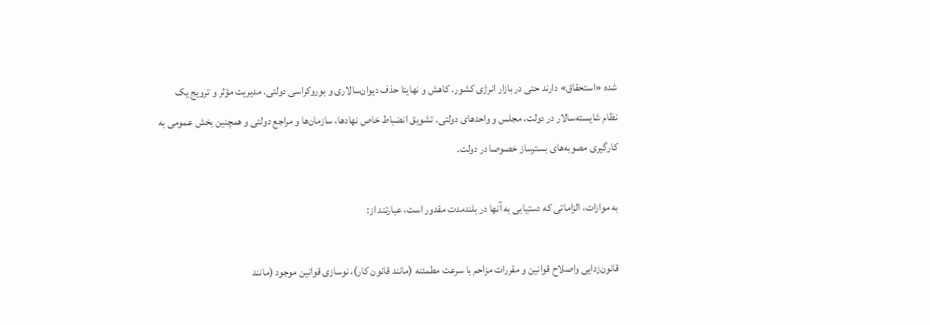شده «استحقاق» دارند حتی در بازار ‌انرژی کشور. کاهش و نهایتا حذف دیوان‌سالاری و ‌بوروکراسی دولتی. مدیریت مؤثر و ترویج یک نظام ‌شایسته‌سالار در دولت، مجلس و واحدهای دولتی. تشویق انضباط خاص نهادها، سازمان‌ها و مراجع دولتی و همچنین بخش عمومی به کارگیری ‌مصوبه‌های بسترساز خصوصا در دولت.

به موازات، الزاماتی که دستیابی به آنها در ‌بلندمدت مقدور است، عبارتند از:

قانون‌زدایی واصلاح قوانین و مقررات مزاحم با ‌سرعت مطمئنه (مانند قانون کار)، نوسازی قوانین ‌موجود (مانند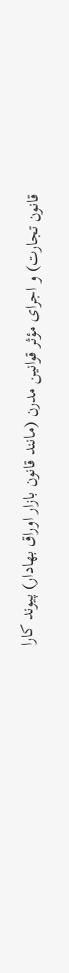قانون تجارت) و اجرای مؤثر قوانین ‌مدرن (مانند قانون بازار اوراق بهادار) پیوند کارا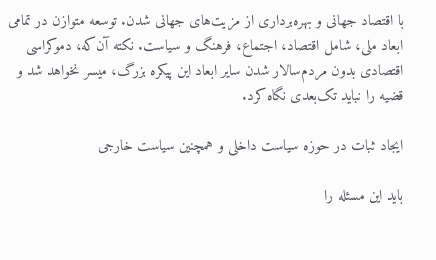با ‌اقتصاد جهانی و بهره‌برداری از مزیت‌های جهانی ‌شدن. توسعه متوازن در تمامی ابعاد ملی، شامل ‌اقتصاد، اجتماع، فرهنگ و سیاست. نکته آن‌که، ‌دموکراسی اقتصادی بدون مردم‌سالار شدن سایر ‌ابعاد این پیکره بزرگ، میسر نخواهد شد و قضیه را ‌نباید تک‌بعدی نگاه کرد.

ایجاد ثبات در حوزه سیاست داخلی و ‌همچنین سیاست خارجی

باید این مسئله را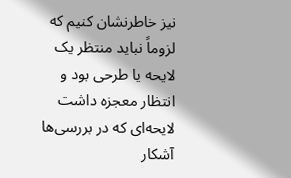نیز خاطرنشان کنیم که لزوماً ‌نباید منتظر یک لایحه یا طرحی بود و انتظار معجزه ‌داشت لایحه‌ای که در بررسی‌ها آشکار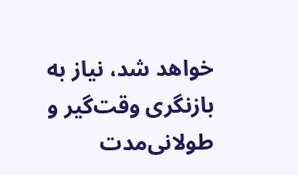خواهد شد، ‌نیاز به بازنگری وقت‌گیر و طولانی‌مدت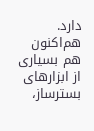دارد. هم‌اکنون هم بسیاری از ابزارهای بسترساز،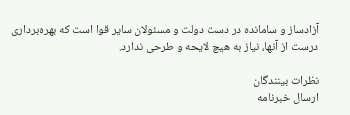آزادساز ‌و سامانده در دست دولت و مسئولان سایر قوا ‌است که بهره‌برداری درست از آنها، نیاز به هیچ ‌لایحه و طرحی ندارد.

نظرات بینندگان
ارسال خبرنامه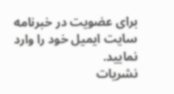برای عضویت در خبرنامه سایت ایمیل خود را وارد نمایید.
نشریات